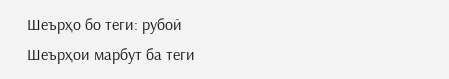Шеърҳо бо теги: рубоӣ
Шеърҳои марбут ба теги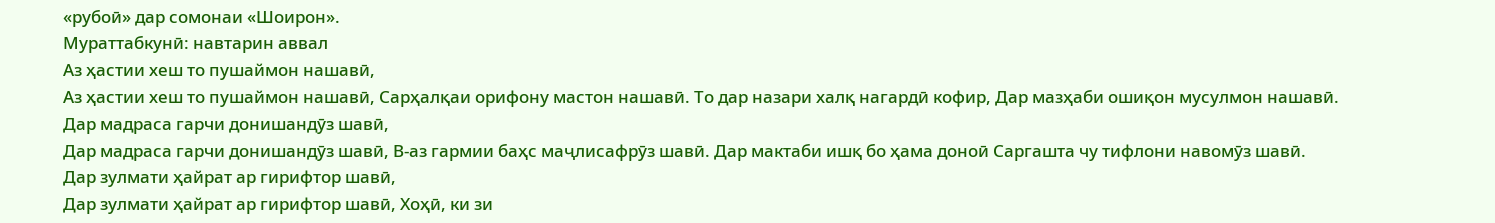«рубоӣ» дар сомонаи «Шоирон».
Мураттабкунӣ: навтарин аввал
Аз ҳастии хеш то пушаймон нашавӣ,
Аз ҳастии хеш то пушаймон нашавӣ, Сарҳалқаи орифону мастон нашавӣ. То дар назари халқ нагардӣ кофир, Дар мазҳаби ошиқон мусулмон нашавӣ.
Дар мадраса гарчи донишандӯз шавӣ,
Дар мадраса гарчи донишандӯз шавӣ, В-аз гармии баҳс маҷлисафрӯз шавӣ. Дар мактаби ишқ бо ҳама доноӣ Саргашта чу тифлони навомӯз шавӣ.
Дар зулмати ҳайрат ар гирифтор шавӣ,
Дар зулмати ҳайрат ар гирифтор шавӣ, Хоҳӣ, ки зи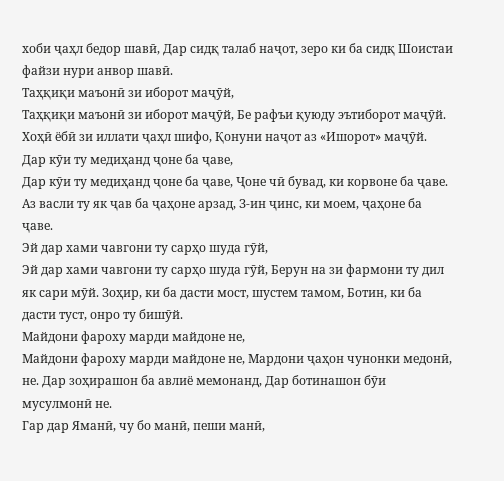хоби ҷаҳл бедор шавӣ, Дар сидқ талаб наҷот, зеро ки ба сидқ Шоистаи файзи нури анвор шавӣ.
Таҳқиқи маъонӣ зи иборот маҷӯй,
Таҳқиқи маъонӣ зи иборот маҷӯй, Бе рафъи қуюду эътиборот маҷӯй. Хоҳӣ ёбӣ зи иллати ҷаҳл шифо, Қонуни наҷот аз «Ишорот» маҷӯй.
Дар кӯи ту медиҳанд ҷоне ба ҷаве,
Дар кӯи ту медиҳанд ҷоне ба ҷаве, Ҷоне чӣ бувад, ки корвоне ба ҷаве. Аз васли ту як ҷав ба ҷаҳоне арзад, З-ин ҷинс, ки моем, ҷаҳоне ба ҷаве.
Эй дар хами чавгони ту сарҳо шуда гӯй,
Эй дар хами чавгони ту сарҳо шуда гӯй, Берун на зи фармони ту дил як сари мӯй. Зоҳир, ки ба дасти мост, шустем тамом, Ботин, ки ба дасти туст, онро ту бишӯй.
Майдони фароху марди майдоне не,
Майдони фароху марди майдоне не, Мардони ҷаҳон чунонки медонӣ, не. Дар зоҳирашон ба авлиё мемонанд, Дар ботинашон бӯи мусулмонӣ не.
Гар дар Яманӣ, чу бо манӣ, пеши манӣ,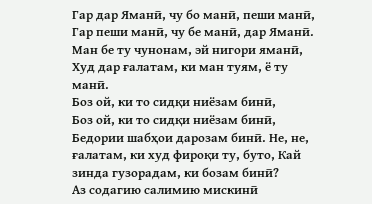Гар дар Яманӣ, чу бо манӣ, пеши манӣ, Гар пеши манӣ, чу бе манӣ, дар Яманӣ. Ман бе ту чунонам, эй нигори яманӣ, Худ дар ғалатам, ки ман туям, ё ту манӣ.
Боз ой, ки то сидқи ниёзам бинӣ,
Боз ой, ки то сидқи ниёзам бинӣ, Бедории шабҳои дарозам бинӣ. Не, не, ғалатам, ки худ фироқи ту, буто, Кай зинда гузорадам, ки бозам бинӣ?
Аз содагию салимию мискинӣ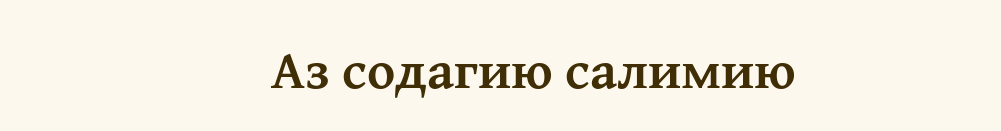Аз содагию салимию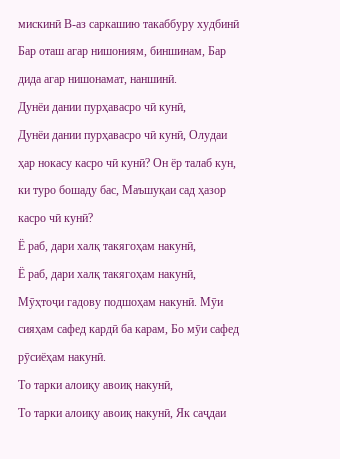мискинӣ В-аз саркашию такаббуру худбинӣ Бар оташ агар нишониям, биншинам, Бар дида агар нишонамат, наншинӣ.
Дунёи дании пурҳавасро чӣ кунӣ,
Дунёи дании пурҳавасро чӣ кунӣ, Олудаи ҳар нокасу касро чӣ кунӣ? Он ёр талаб кун, ки туро бошаду бас, Маъшуқаи сад ҳазор касро чӣ кунӣ?
Ё раб, дари халқ такягоҳам накунӣ,
Ё раб, дари халқ такягоҳам накунӣ, Мӯҳтоҷи гадову подшоҳам накунӣ. Мӯи сияҳам сафед кардӣ ба карам, Бо мӯи сафед рӯсиёҳам накунӣ.
То тарки алоиқу авоиқ накунӣ,
То тарки алоиқу авоиқ накунӣ, Як саҷдаи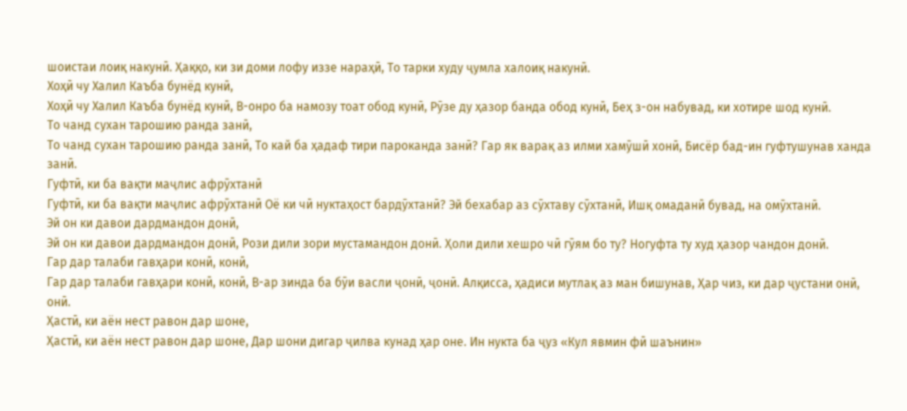шоистаи лоиқ накунӣ. Ҳаққо, ки зи доми лофу иззе нараҳӣ, То тарки худу ҷумла халоиқ накунӣ.
Хоҳӣ чу Халил Каъба бунёд кунӣ,
Хоҳӣ чу Халил Каъба бунёд кунӣ, В-онро ба намозу тоат обод кунӣ, Рӯзе ду ҳазор банда обод кунӣ, Беҳ з-он набувад, ки хотире шод кунӣ.
То чанд сухан тарошию ранда занӣ,
То чанд сухан тарошию ранда занӣ, То кай ба ҳадаф тири пароканда занӣ? Гар як варақ аз илми хамӯшӣ хонӣ, Бисёр бад-ин гуфтушунав ханда занӣ.
Гуфтӣ, ки ба вақти маҷлис афрӯхтанӣ
Гуфтӣ, ки ба вақти маҷлис афрӯхтанӣ Оё ки чӣ нуктаҳост бардӯхтанӣ? Эй бехабар аз сӯхтаву сӯхтанӣ, Ишқ омаданӣ бувад, на омӯхтанӣ.
Эй он ки давои дардмандон донӣ,
Эй он ки давои дардмандон донӣ, Рози дили зори мустамандон донӣ. Ҳоли дили хешро чӣ гӯям бо ту? Ногуфта ту худ ҳазор чандон донӣ.
Гар дар талаби гавҳари конӣ, конӣ,
Гар дар талаби гавҳари конӣ, конӣ, В-ар зинда ба бӯи васли ҷонӣ, ҷонӣ. Алқисса, ҳадиси мутлақ аз ман бишунав, Ҳар чиз, ки дар ҷустани онӣ, онӣ.
Ҳастӣ, ки аён нест равон дар шоне,
Ҳастӣ, ки аён нест равон дар шоне, Дар шони дигар ҷилва кунад ҳар оне. Ин нукта ба ҷуз «Кул явмин фӣ шаънин»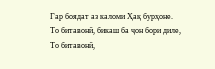Гар боядат аз каломи Ҳақ бурҳоне.
То битавонӣ, бикаш ба ҷон бори диле,
То битавонӣ,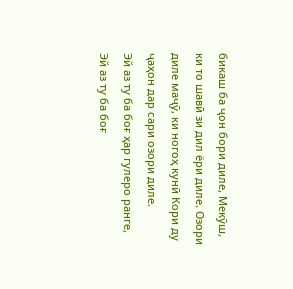бикаш ба ҷон бори диле, Мекӯш, ки то шавӣ зи дил ёри диле. Озори диле маҷӯ, ки ногоҳ кунӣ Кори ду ҷаҳон дар сари озори диле.
Эй аз ту ба боғ ҳар гулеро ранге,
Эй аз ту ба боғ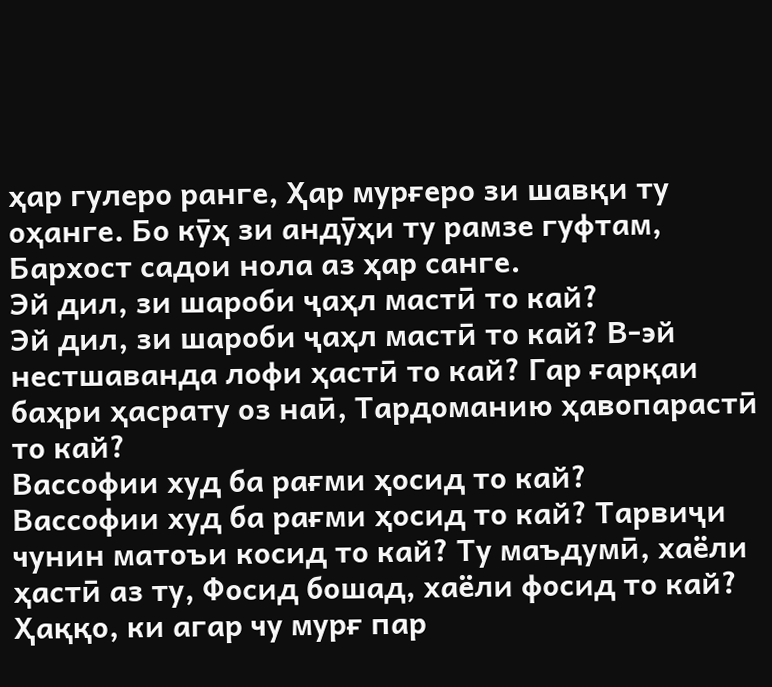ҳар гулеро ранге, Ҳар мурғеро зи шавқи ту оҳанге. Бо кӯҳ зи андӯҳи ту рамзе гуфтам, Бархост садои нола аз ҳар санге.
Эй дил, зи шароби ҷаҳл мастӣ то кай?
Эй дил, зи шароби ҷаҳл мастӣ то кай? В-эй нестшаванда лофи ҳастӣ то кай? Гар ғарқаи баҳри ҳасрату оз наӣ, Тардоманию ҳавопарастӣ то кай?
Вассофии худ ба рағми ҳосид то кай?
Вассофии худ ба рағми ҳосид то кай? Тарвиҷи чунин матоъи косид то кай? Ту маъдумӣ, хаёли ҳастӣ аз ту, Фосид бошад, хаёли фосид то кай?
Ҳаққо, ки агар чу мурғ пар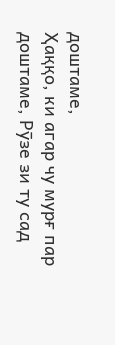доштаме,
Ҳаққо, ки агар чу мурғ пар доштаме, Рӯзе зи ту сад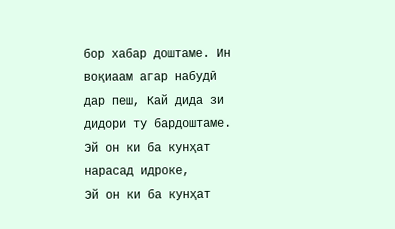бор хабар доштаме. Ин воқиаам агар набудӣ дар пеш, Кай дида зи дидори ту бардоштаме.
Эй он ки ба кунҳат нарасад идроке,
Эй он ки ба кунҳат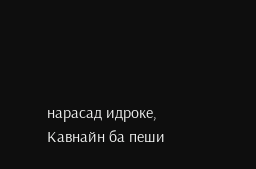нарасад идроке, Кавнайн ба пеши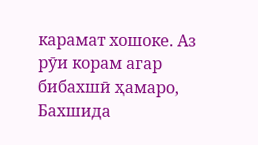карамат хошоке. Аз рӯи корам агар бибахшӣ ҳамаро, Бахшида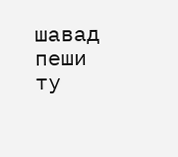шавад пеши ту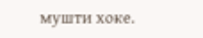мушти хоке.